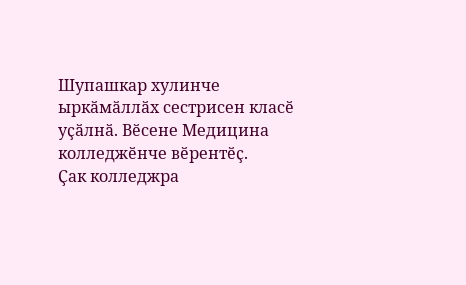Шупашкар хулинче ыркӑмӑллӑх сестрисен класӗ уҫӑлнӑ. Вӗсене Медицина колледжӗнче вӗрентӗҫ.
Ҫак колледжра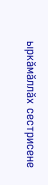ыркӑмӑллӑх сестрисене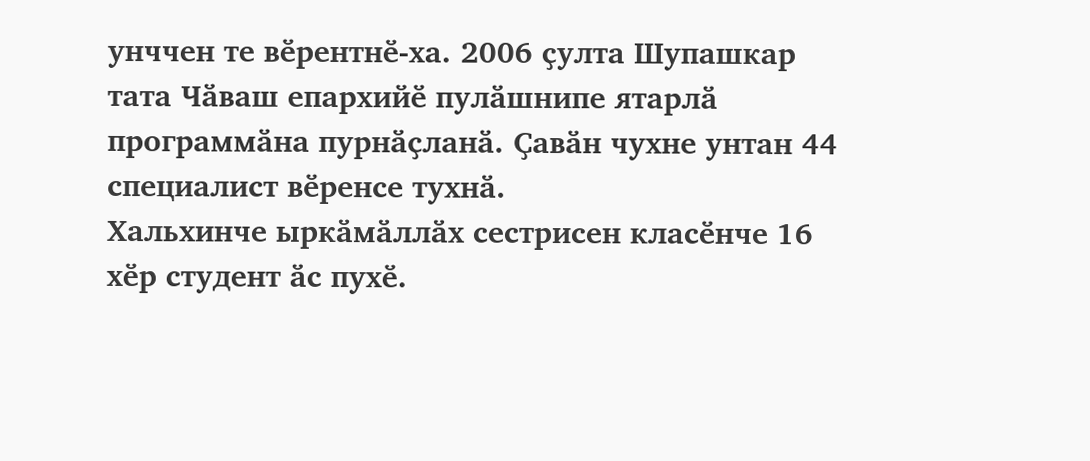унччен те вӗрентнӗ-ха. 2006 ҫулта Шупашкар тата Чӑваш епархийӗ пулӑшнипе ятарлӑ программӑна пурнӑҫланӑ. Ҫавӑн чухне унтан 44 специалист вӗренсе тухнӑ.
Хальхинче ыркӑмӑллӑх сестрисен класӗнче 16 хӗр студент ӑс пухӗ.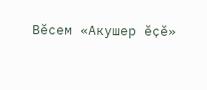Вӗсем «Акушер ӗҫӗ»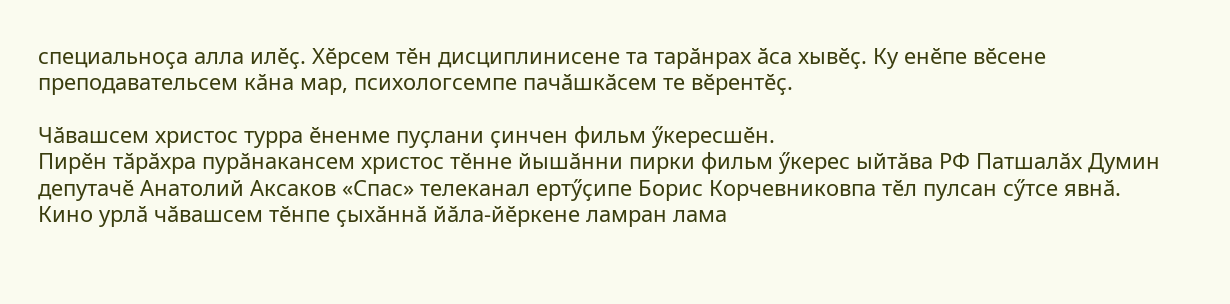специальноҫа алла илӗҫ. Хӗрсем тӗн дисциплинисене та тарӑнрах ӑса хывӗҫ. Ку енӗпе вӗсене преподавательсем кӑна мар, психологсемпе пачӑшкӑсем те вӗрентӗҫ.

Чӑвашсем христос турра ӗненме пуҫлани ҫинчен фильм ӳкересшӗн.
Пирӗн тӑрӑхра пурӑнакансем христос тӗнне йышӑнни пирки фильм ӳкерес ыйтӑва РФ Патшалӑх Думин депутачӗ Анатолий Аксаков «Спас» телеканал ертӳҫипе Борис Корчевниковпа тӗл пулсан сӳтсе явнӑ.
Кино урлӑ чӑвашсем тӗнпе ҫыхӑннӑ йӑла-йӗркене ламран лама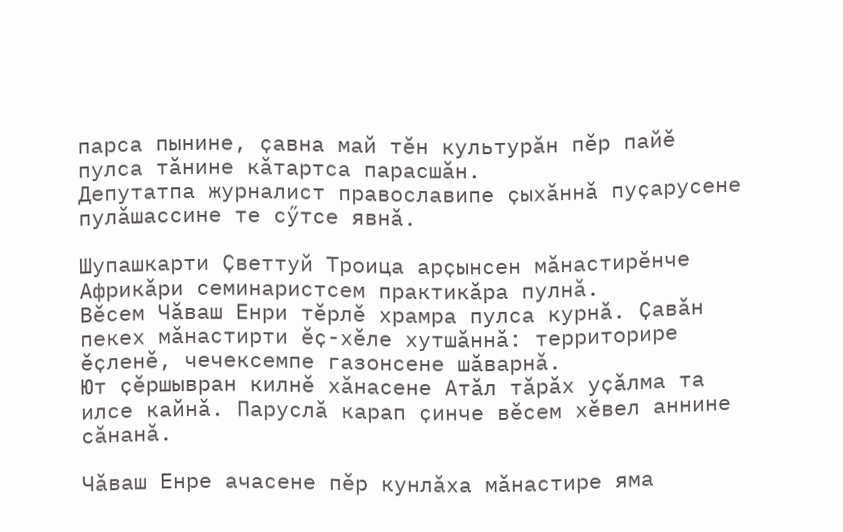парса пынине, ҫавна май тӗн культурӑн пӗр пайӗ пулса тӑнине кӑтартса парасшӑн.
Депутатпа журналист православипе ҫыхӑннӑ пуҫарусене пулӑшассине те сӳтсе явнӑ.

Шупашкарти Ҫветтуй Троица арҫынсен мӑнастирӗнче Африкӑри семинаристсем практикӑра пулнӑ.
Вӗсем Чӑваш Енри тӗрлӗ храмра пулса курнӑ. Ҫавӑн пекех мӑнастирти ӗҫ-хӗле хутшӑннӑ: территорире ӗҫленӗ, чечексемпе газонсене шӑварнӑ.
Ют ҫӗршывран килнӗ хӑнасене Атӑл тӑрӑх уҫӑлма та илсе кайнӑ. Паруслӑ карап ҫинче вӗсем хӗвел аннине сӑнанӑ.

Чӑваш Енре ачасене пӗр кунлӑха мӑнастире яма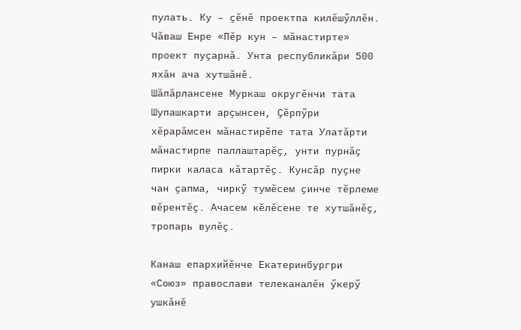пулать. Ку – ҫӗнӗ проектпа килӗшӳллӗн. Чӑваш Енре «Пӗр кун – мӑнастирте» проект пуҫарнӑ. Унта республикӑри 500 яхӑн ача хутшӑнӗ.
Шӑпӑрлансене Муркаш округӗнчи тата Шупашкарти арҫынсен, Ҫӗрпӳри хӗрарӑмсен мӑнастирӗпе тата Улатӑрти мӑнастирпе паллаштарӗҫ, унти пурнӑҫ пирки каласа кӑтартӗҫ. Кунсӑр пуҫне чан ҫапма, чиркӳ тумӗсем ҫинче тӗрлеме вӗрентӗҫ. Ачасем кӗлӗсене те хутшӑнӗҫ, тропарь вулӗҫ.

Канаш епархийӗнче Екатеринбургри «Союз» православи телеканалӗн ӳкерӳ ушкӑнӗ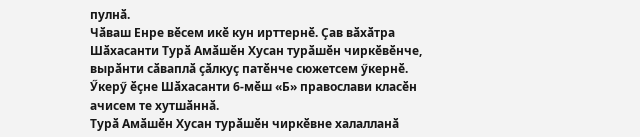пулнӑ.
Чӑваш Енре вӗсем икӗ кун ирттернӗ. Ҫав вӑхӑтра Шӑхасанти Турӑ Амӑшӗн Хусан турӑшӗн чиркӗвӗнче, вырӑнти сӑваплӑ ҫӑлкуҫ патӗнче сюжетсем ӳкернӗ.
Ӳкерӳ ӗҫне Шӑхасанти 6-мӗш «Б» православи класӗн ачисем те хутшӑннӑ.
Турӑ Амӑшӗн Хусан турӑшӗн чиркӗвне халалланӑ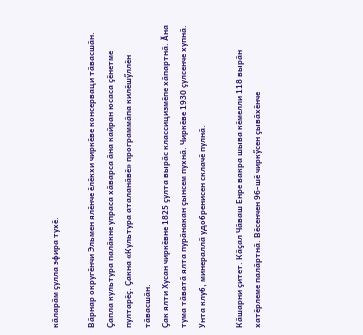кӑларӑм ҫулла эфира тухӗ.

Вӑрнар округӗнчи Эльмен ялӗнче ӗлӗкхи чиркӗве консерваци тӑвасшӑн. Ҫапла культура палӑкне упраса хӑварса ӑна кайран юсаса ҫӗнетме пултарӗҫ. Ҫакна «Культура аталанӑвӗ» программӑпа килӗшӳллӗн тӑвасшӑн.
Ҫак ялти Хусан чиркӗвне 1825 ҫулта вырӑс классицизмӗпе хӑпартнӑ. Ӑна тума тӑватӑ ялта пурӑнакан ҫынсем пухнӑ. Чиркӗве 1930 ҫулсенче хупнӑ. Унта клуб, минераллӑ удобренисен склачӗ пулнӑ.

Кӑшарни ҫитет. Кӑҫал Чӑваш Енре вакра шыва кӗмелли 118 вырӑн хатӗрлеме палӑртнӑ. Вӗсенчен 96-шӗ чиркӳсен ҫывӑхӗнче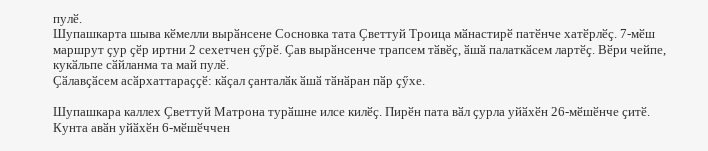пулӗ.
Шупашкарта шыва кӗмелли вырӑнсене Сосновка тата Ҫветтуй Троица мӑнастирӗ патӗнче хатӗрлӗҫ. 7-мӗш маршрут ҫур ҫӗр иртни 2 сехетчен ҫӳрӗ. Ҫав вырӑнсенче трапсем тӑвӗҫ, ӑшӑ палаткӑсем лартӗҫ. Вӗри чейпе, кукӑльпе сӑйланма та май пулӗ.
Ҫӑлавҫӑсем асӑрхаттараҫҫӗ: кӑҫал ҫанталӑк ӑшӑ тӑнӑран пӑр ҫӳхе.

Шупашкара каллех Ҫветтуй Матрона турӑшне илсе килӗҫ. Пирӗн пата вӑл ҫурла уйӑхӗн 26-мӗшӗнче ҫитӗ. Кунта авӑн уйӑхӗн 6-мӗшӗччен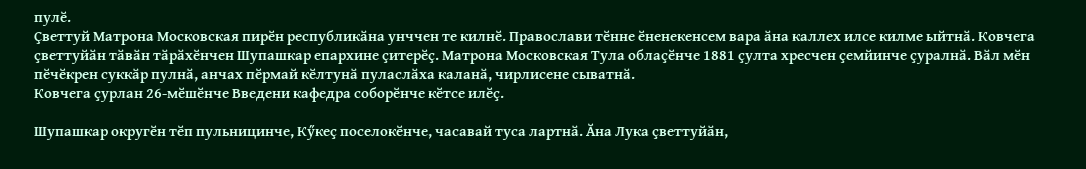пулӗ.
Ҫветтуй Матрона Московская пирӗн республикӑна унччен те килнӗ. Православи тӗнне ӗненекенсем вара ӑна каллех илсе килме ыйтнӑ. Ковчега ҫветтуйӑн тӑвӑн тӑрӑхӗнчен Шупашкар епархине ҫитерӗҫ. Матрона Московская Тула облаҫӗнче 1881 ҫулта хресчен ҫемйинче ҫуралнӑ. Вӑл мӗн пӗчӗкрен суккӑр пулнӑ, анчах пӗрмай кӗлтунӑ пуласлӑха каланӑ, чирлисене сыватнӑ.
Ковчега ҫурлан 26-мӗшӗнче Введени кафедра соборӗнче кӗтсе илӗҫ.

Шупашкар округӗн тӗп пульницинче, Кӳкеҫ поселокӗнче, часавай туса лартнӑ. Ӑна Лука ҫветтуйӑн,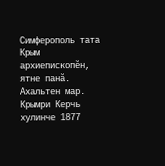Симферополь тата Крым архиепископӗн, ятне панӑ.
Ахальтен мар. Крымри Керчь хулинче 1877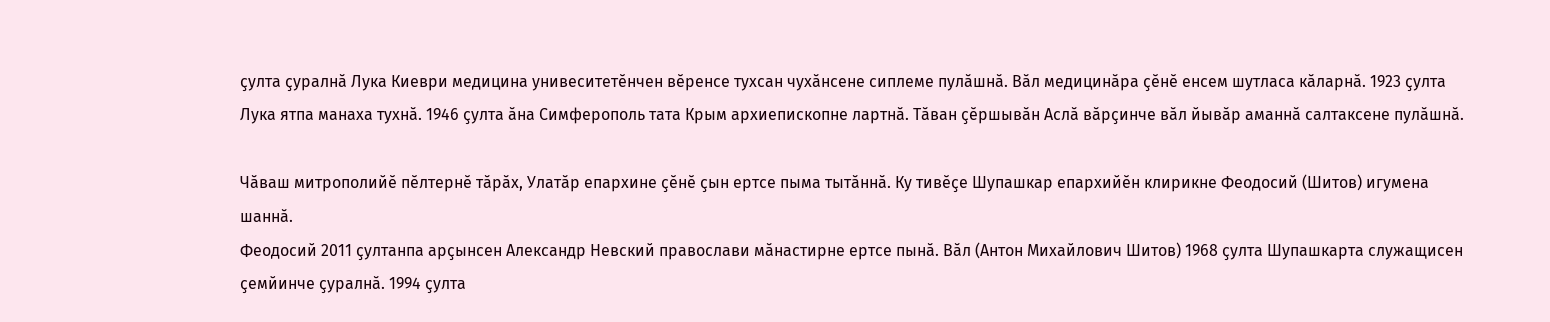ҫулта ҫуралнӑ Лука Киеври медицина унивеситетӗнчен вӗренсе тухсан чухӑнсене сиплеме пулӑшнӑ. Вӑл медицинӑра ҫӗнӗ енсем шутласа кӑларнӑ. 1923 ҫулта Лука ятпа манаха тухнӑ. 1946 ҫулта ӑна Симферополь тата Крым архиепископне лартнӑ. Тӑван ҫӗршывӑн Аслӑ вӑрҫинче вӑл йывӑр аманнӑ салтаксене пулӑшнӑ.

Чӑваш митрополийӗ пӗлтернӗ тӑрӑх, Улатӑр епархине ҫӗнӗ ҫын ертсе пыма тытӑннӑ. Ку тивӗҫе Шупашкар епархийӗн клирикне Феодосий (Шитов) игумена шаннӑ.
Феодосий 2011 ҫултанпа арҫынсен Александр Невский православи мӑнастирне ертсе пынӑ. Вӑл (Антон Михайлович Шитов) 1968 ҫулта Шупашкарта служащисен ҫемйинче ҫуралнӑ. 1994 ҫулта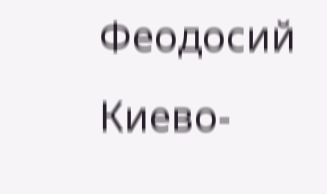Феодосий Киево-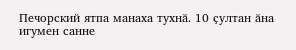Печорский ятпа манаха тухнӑ. 10 ҫултан ӑна игумен санне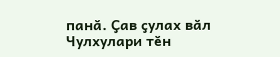панӑ. Ҫав ҫулах вӑл Чулхулари тӗн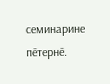семинарине пӗтернӗ.